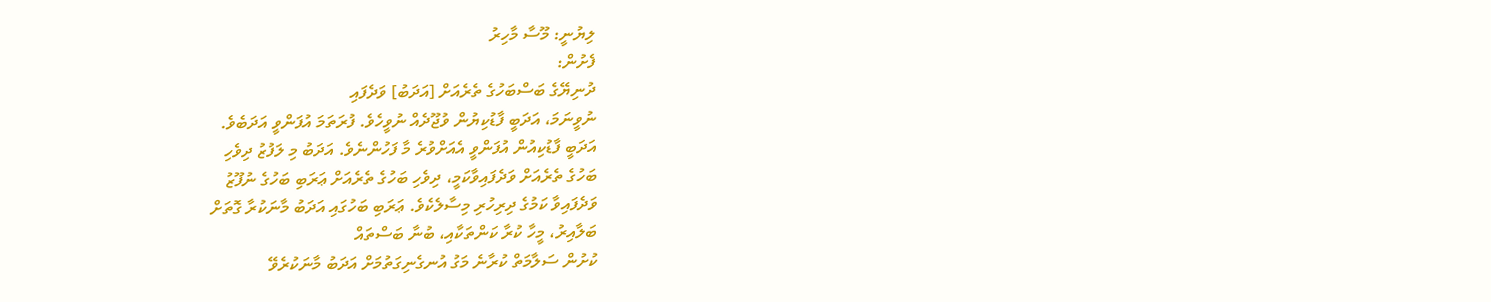ލިޔުނީ: މޫސާ މާހިރު
ފެށުން:
ދުނިޔޭގެ ބަސްބަހުގެ ތެރެއަށް [އަދަބު] ވަދެފައި
ނުވީނަމަ، އަދަބީ ފާޑުކިޔުން ވުޖޫދެއް ނުވީހެވެ. ފުރަތަމަ އުފަންވީ އަދަބެވެ.
އަދަބީ ފާޑުކިއުން އުފަންވީ އެއަށްވުރެ މާ ފަހުންނެވެ. އަދަބު މި ލަފުޒު ދިވެހި
ބަހުގެ ތެރެއަށް ވަދެފައިވާކަމީ، ދިވެހި ބަހުގެ ތެރެއަށް ޢަރަބި ބަހުގެ ނުފޫޒު
ވަދެފައިވާ ކަމުގެ ދިރިހުރި މިސާލެކެވެ. ޢަރަބި ބަހުގައި އަދަބު މާނަކުރާ ގޮތަށް
ބަލާއިރު، މީހާ ކުރާ ކަންތަކާއި، ބުނާ ބަސްތައް
ކުށުން ސަލާމަތް ކުރާނެ މަގު އުނގެނިގަތުމަށް އަދަބު މާނަކުރެވޭ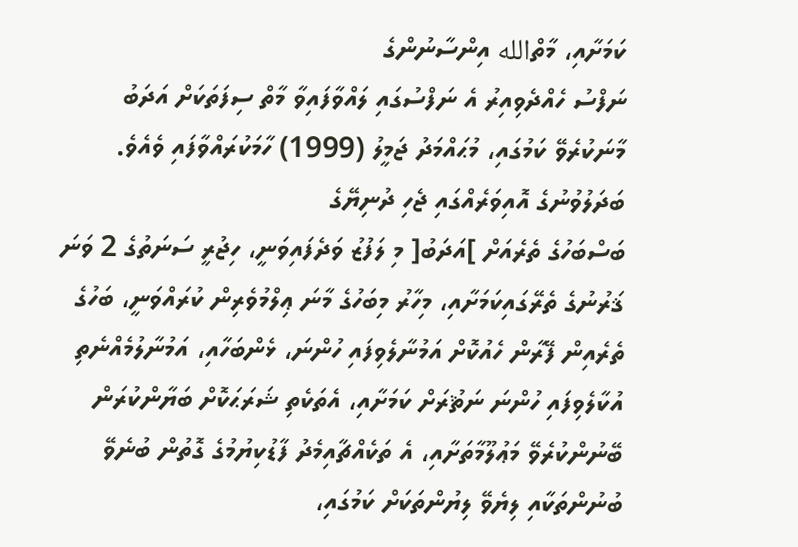ކަމަށާއި، މާތްالله އިންސާނުންގެ
ނަފްސު ހެއްދެވިއިރު އެ ނަފްސުގައި ލައްވާފައިވާ މާތް ސިފަތަކަށް އަދަބު
މާނަކުރެވޭ ކަމުގައި، މުޙައްމަދު ޖަމީލު (1999) ހާމަކުރައްވާފައި ވެއެވެ.
ބަދަލުވުނުގެ އޮއިވަރެއްގައި ޖެހި ދުނިޔޭގެ
ބަސްބަހުގެ ތެރެއަށް ]އަދަބު[ މި ލަފުޒު ވަދެފައިވަނީ، ހިޖުރީ ސަނަތުގެ 2 ވަނަ
ޤަރުނުގެ ތެރޭގައިކަމަށާއި، މިހާރު މިބަހުގެ މާނަ ޢިލްމުވެރިން ކުރައްވަނީ، ބަހުގެ
ތެރެއިން ފޭރާން ހެއުކޮށް އަމުނާލެވިފައި ހުންނަ، ޅެންބަހާއި، އަމުނާލުމެއްނެތި
އުކާލެވިފައި ހުންނަ ނަޘުރަށް ކަމަށާއި، އެތަކެތި ޝަރަޙަކޮށް ބަޔާންކުރަން
ބޭނުންކުރެވޭ މަޢުލޫމާތަށާއި، އެ ތަކެއްޗާއިމެދު ފާޑުކިޔުމުގެ ގޮތުން ބުނެވޭ
ބުނުންތަކާއި ލިޔެވޭ ލިޔުންތަކަށް ކަމުގައި،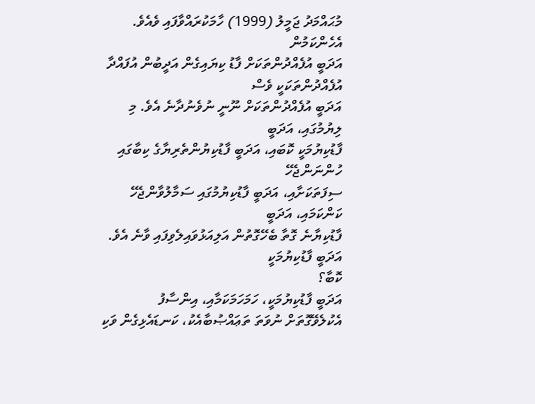މުޙައްމަދު ޖަމީލު (1999) ހާމަކުރައްވާފައި ވެއެވެ. އެހެންކަމުން
އަދަބީ އުފެއްދުންތަކަށް ފާޑު ކިޔައިގެން އަދީބުން އުފައްދާ އުފެއްދުންތަކަކީ ވެސް
އަދަބީ އުފެއްދުންތަކަށް ނޫނީ ނުވެނުދާނެ އެވެ. މި ލިޔުމުގައި، އަދަބީ
ފާޑުކިޔުމަކީ ކޮބައި، އަދަބީ ފާޑުކިޔުންތެރިޔާގެ ކިބާގައި ހުންނަންޖެހޭ
ސިފަތަކަށާއި، އަދަބީ ފާޑުކިޔުމުގައި ސަމާލުވާންޖެހޭ ކަންކަމައި، އަދަބީ
ފާޑުކިޔާނެ ގޮތާ ބެހޭގޮތުން އަލިއަޅުވައިލެވިފައި ވާނެ އެވެ.
އަދަބީ ފާޑުކިޔުމަކީ
ކޮބާ؟
އަދަބީ ފާޑުކިޔުމަކީ، ހަމަހަމަކަމާއި، އިންސާފު
އެކުލެވޭގޮތަށް ނުވަތަ ތަޢައްޞުބާއެކު، ކަނޑައެޅިގެން ވަކި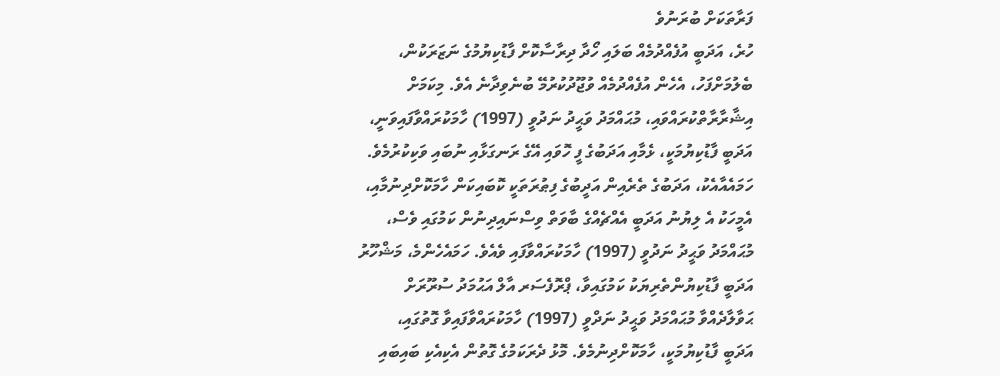ފަރާތަކަށް ބުރަނުވެ
ހުރެ، އަދަބީ އުފެއްދުމެއް ބަލައި ހޯދާ ދިރާސާކޮށް ފާޑުކިޔުމުގެ ނަޒަރަކުން،
ބެލުމަށްފަހު، އެހެން އުފެއްދުމެއް ވުޖޫދުކުރުމޭ ބުނެވިދާނެ އެވެ. މިކަމަށް
އިޝާރާރާތްކުރައްވައި، މުޙައްމަދު ވަޙީދު ނަދުވީ (1997) ހާމަކުރައްވާފައިވަނީ،
އަދަބީ ފާޑުކިޔުމަކީ، ޅެމާއި އަދަބުގެ ފީ ހޮވައި އޭގެ ރަނގަޅާއި ނުބައި ވަކިކުރުމެވެ.
ހަމައެއާއެކު، އަދަބުގެ ތެރެއިން އަދީބުގެ ފިޠުރަތަކީ ކޮބައިކަން ހާމަކޮށްދިނުމާއި،
އެމީހަކު އެ ލިޔުނު އަދަބީ އެއްޗެއްގެ ބާވަތް ވިސްނައިދިނުން ކަމުގައި ވެސް،
މުޙައްމަދު ވަޙީދު ނަދުވީ (1997) ހާމަކުރައްވާފައި ވެއެވެ. ހަމައެހެންމެ، މަޝްހޫރު
އަދަބީ ފާޑުކިޔުންތެރިޔަކު ކަމުގައިވާ، ޕްރޮފެސަރ އާލް އަޙުމަދު ސުރޫރަށް
ޙަވާލާދެއްވާ މުޙައްމަދު ވަޙީދު ނަދްވީ (1997) ހާމަކުރައްވާފައިވާ ގޮތުގައި،
އަދަބީ ފާޑުކިޔުމަކީ، ހާމަކޮށްދިނުމެވެ. މޮޅު ދެރަކަމުގެ ގޮތުން އެކިއެކި ބައިބައި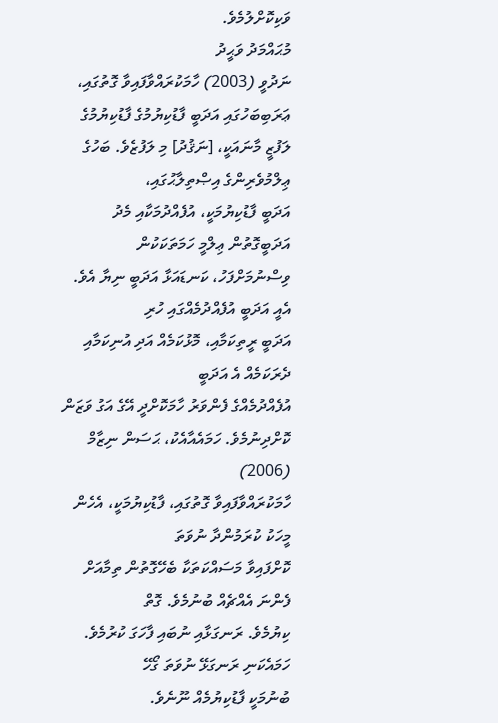ވަކިކޮށްލުމެވެ.
މުޙައްމަދު ވަޙީދު
ނަދުވީ (2003) ހާމަކުރައްވާފައިވާ ގޮތުގައި، ޢަރަބިބަހުގައި އަދަބީ ފާޑުކިޔުމުގެ ފާޑުކިޔުމުގެ
ލަފުޒީ މާނައަކީ، [ނަޤުދު] މި ލަފުޒެވެ. ބަހުގެ ޢިލްމުވެރިންގެ އިޞްތިލާޙުގައި،
އަދަބީ ފާޑުކިޔުމަކީ، އުފެއްދުމަކާއި މެދު އަދަބީގޮތުން ޢިލްމީ ހަމަތަކަކުން
ވިސްނުމަށްފަހު، ކަނޑައަޅާ އަދަބީ ނިޔާ އެވެ. އެއީ އަދަބީ އުފެއްދުމެއްގައި ހުރި
އަދަބީ ރީތިކަމާއި، މޮޅުކަމެއް އަދި އުނިކަމާއި ދެރަކަމެއް އެ އަދަބީ
އުފެއްދުމެއްގެ ފެންވަރު ހާމަކޮށްދީ އޭގެ އަގު ވަޒަން ކޮށްދިނުމެވެ. ހަމައެއާއެކު، ޙަސަން ނިޒާމް (2006)
ހާމަކުރައްވާފައިވާ ގޮތުގައި، ފާޑުކިޔުމަކީ، އެހެން މީހަކު ކުރަމުންދާ ނުވަތަ
ކޮށްފައިވާ މަސައްކަތަކާ ބެހޭގޮތުން ތިމާއަށް ފެންނަ އެއްޗެއް ބުނުމެވެ. ގޮތް
ކިޔުމެވެ. ރަނގަޅާއި ނުބައި ފާހަގަ ކުރުމެވެ. ހަމައެކަނި ރަނގަޅޭ ނުވަތަ ގޯހޭ
ބުނުމަކީ ފާޑުކިޔުމެއް ނޫނެވެ.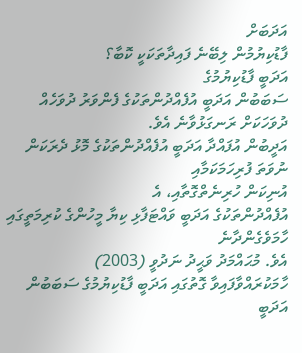އަދަބަށް
ފާޑުކިޔުމުން ލިބޭނެ ފައިދާތަކަކީ ކޮބާ؟
އަދަބީ ފާޑުކިޔުމުގެ
ސަބަބުން އަދަބީ އުފެއްދުންތަކުގެ ފެންވަރު ދުވަހެއް ދުވަހަކަށް ރަނގަޅުވާނެ އެވެ.
އަދީބުން އުފައްދާ އަދަބީ އުފެއްދުންތަކުގެ މޮޅު ދެރަކަން ނުވަތަ ފުރިހަމަކަމާއި
އުނިކަން ހުރިނެތްގޮތާއި، އެ
އުފެއްދުންތަކުގެ އަދަބީ ވައްޓަފާޅި ކިޔާ މީހުންގެ ކުރިމަތީގައި ހާމަވެގެންދާނެ
އެވެ. މުޙައްމަދު ވަޙީދު ނަދުވީ (2003)
ހާމަކުރައްވާފައިވާ ގޮތުގައި އަދަބީ ފާޑުކިޔުމުގެ ސަބަބުން އަދަބީ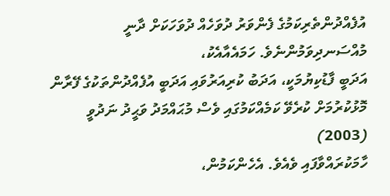އުފެއްދުންތެރިކަމުގެ ފެންވަރު ދުވަހެއް ދުވަހަކަށް ދާނީ މުއްސަނދިވަމުންނެވެ. ހަމައެއާއެކު،
އަދަބީ ފާޑުކިޔުމަކީ، އަދަބު ކުރިއަރުވައި އަދަބީ އުފެއްދުންތަކުގެ ފޭރާން
މޮޅުކުރުމަށް ކުރެވޭ ކަމެއްކަމުގައި ވެސް މުޙައްމަދު ވަޙީދު ނަދުވީ (2003)
ހާމަކުރައްވާފައި ވެއެވެ. އެހެންކަމުން،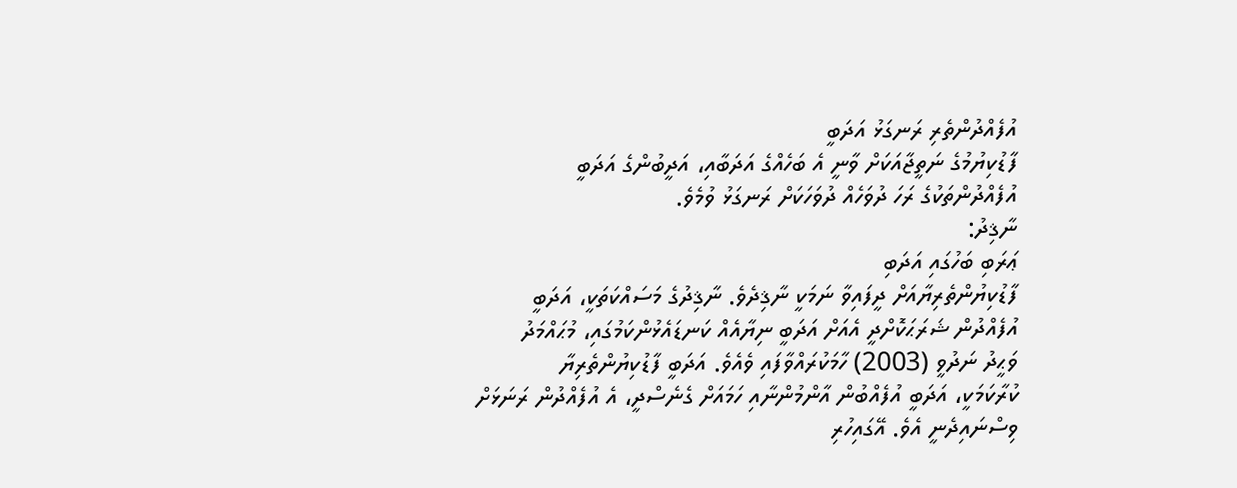އުފެއްދުންތެރި ރަނގަޅު އަދަބީ
ފާޑުކިޔުމުގެ ނަތީޖާއަކަށް ވާނީ އެ ބަހެއްގެ އަދަބާއި، އަދީބުންގެ އަދަބީ
އުފެއްދުންތަކުގެ ރަހަ ދުވަހެއް ދުވަހަކަށް ރަނގަޅު ވުމެވެ.
ނާޤިދު:
ޢަރަބި ބަހުގައި އަދަބި
ފާޑުކިޔުންތެރިޔާއަށް ދީފައިވާ ނަމަކީ ނާޤިދެވެ. ނާޤިދުގެ މަސައްކަތަކީ، އަދަބީ
އުފެއްދުން ޝަރަޙަކޮށްދީ އެއަށް އަދަބީ ނިޔާއެއް ކަނޑައެޅުންކަމުގައި، މުޙައްމަދު
ވަޙީދު ނަދުވީ (2003) ހާމަކުރައްވާފައި ވެއެވެ. އަދަބީ ފާޑުކިޔުންތެރިޔާ
ކުރާކަމަކީ، އަދަބީ އުފެއްބުން އާންމުންނާއި ހަމައަށް ގެނެސްދީ، އެ އުފެއްދުން ރަނަޅަށް
ވިސްނައިދެނީ އެވެ. އޭގައިހުރި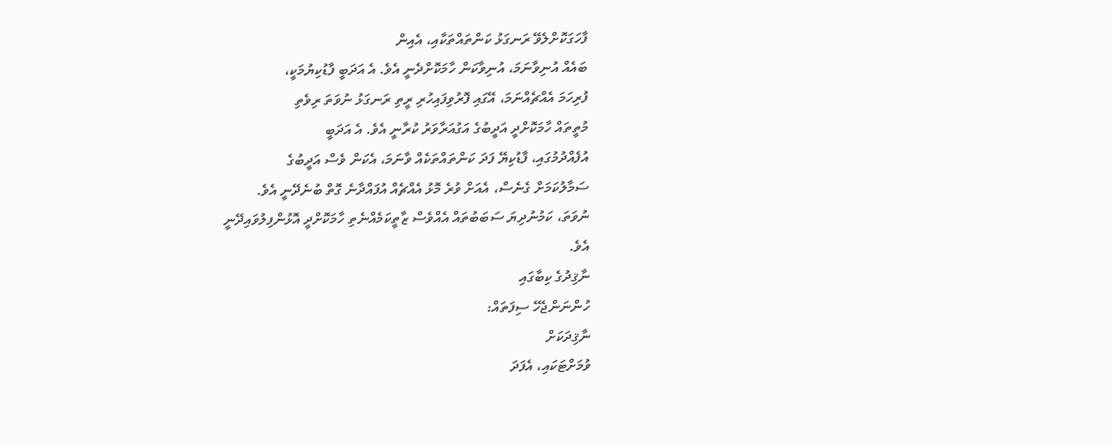ފާހަގަކޮށްލެވޭ ރަނގަޅު ކަންތައްތަކާއި، އެއިން
ބައެއް އުނިވާނަމަ، އުނިވާކަން ހާމަކޮށްދެނީ އެވެ. އެ އަދަބީ ފާޑުކިޔުމަކީ،
ފުރިހަމަ އެއްޗެއްނަމަ، އޭގައި ފޮރުވިފައިހުރި ރީތި ރަނގަޅު ނުވަތަ ރިވެތި
މުތީތައް ހާމަކޮށްދީ އަދީބުގެ އަގުއަރާވަރު ކުރާނީ އެވެ. އެ އަދަބީ
އުފެއްދުމުގައި، ފާޑުކިޔޭ ފަދަ ކަންތައްތަކެއް ވާނަމަ، އެކަން ވެސް އަދީބުގެ
ސަމާލުކަމަށް ގެނެސް، އެއަށް ވުރެ މޮޅު އެއްޗެއް އުފައްދާނެ ގޮތް ބުނެދޭނީ އެވެ.
ނުވަތަ، ކަމުނުދިޔަ ސަބަބުތައް އެއްވެސް ޒާތީކަމެއްނެތި ހާމަކޮށްދީ އޮޅުންފިލުވައިދޭނީ
އެވެ.
ނާޤިދުގެ ކިބާގައި
ހުންނަންޖެހޭ ސިފަތައް:
ނާޤިދަކަށް
ވުމަށްޓަކައި، އެފަދަ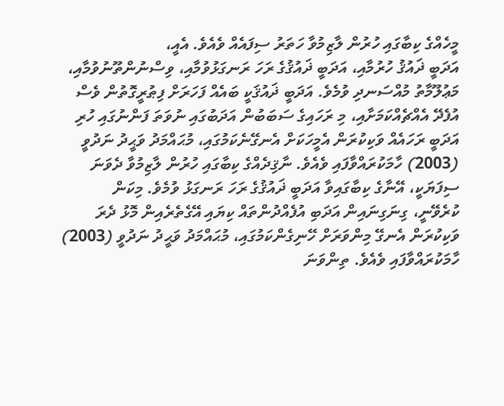މީހެއްގެ ކިބާގައި ހުރުން ލާޒިމުވާ ހަތަރު ސިފައެއް ވެއެވެ. އެއީ،
އަދަބީ ޛައުޤު ހުރުމާއި، އަދަބީ ޛައުޤުގެ ރަހަ ރަނގަޅުވުމާއި، ވިސްނުންތޫނުވުމާއި،
މަޢުލޫމާތު މުއްސަނދި ވުމެވެ. އަދަބީ ޛައުޤަކީ ބައެއް ފަހަރަށް ފިޠުރީގޮތުން ވެސް
އުފެދޭ އެއްޗެއްކަމަށާއި، މި ރަހައިގެ ސަބަބުން އަދަބުގައި ނުވަތަ ފަންނުގައި ހުރި
އަދަބީ ރަހައެއް ވަކިކުރަން އެމީހަކަށް އެނގޭނެކަމުގައި، މުޙައްމަދު ވަޙީދު ނަދުވީ
(2003) ހާމަކުރައްވާފައި ވެއެވެ. ނާޤިދެއްގެ ކިބާގައި ހުރުން ލާޒިމުވާ ދެވަނަ
ސިފަޔަކީ، އޭނާގެ ކިބާގައިވާ އަދަބީ ޛައުޤުގެ ރަހަ ރަނގަޅު ވުމެވެ. މިކަން
ކުރެވޭނީ، ގިނަގިނައިން އަދަބި އުފެއްދުންތައް ކިޔައި އޭގެތެރެއިން މޮޅު ދެރަ
ވަކިކުރަން އެނގޭ މިންވަރަށް ހޭނިގެންކަމުގައި، މުޙައްމަދު ވަޙީދު ނަދުވީ (2003)
ހާމަކުރައްވާފައި ވެއެވެ. ތިންވަނަ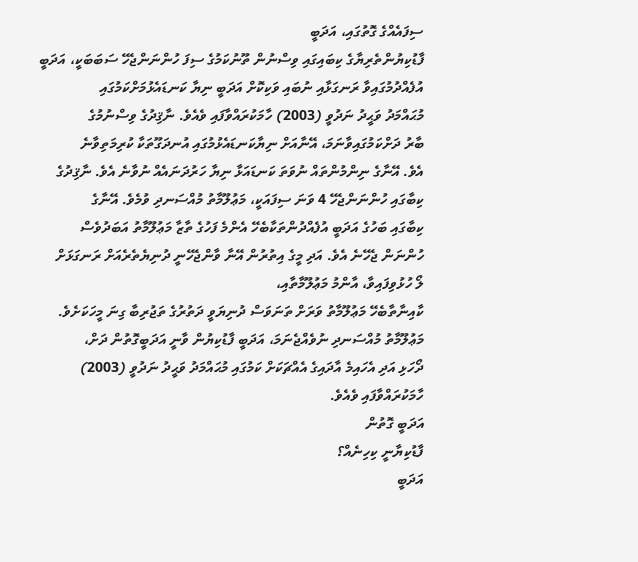ސިފައެއްގެ ގޮތުގައި، އަދަބީ
ފާޑުކިޔުންތެރިޔާގެ ކިބައިގައި ވިސްނުން ތޫނުކަމުގެ ސިފަ ހުންނަންޖެހޭ ސަބަބަކީ، އަދަބީ
އުފެއްދުމުގައިވާ ރަނގަޅާއި ނުބައި ވަކިކޮށް އަދަބީ ނިޔާ ކަނޑައެޅުމަށްކަމުގައި
މުޙައްމަދު ވަޙީދު ނަދުވީ (2003) ހާމަކުރައްވާފައި ވެއެވެ. ނާޤިދުގެ ވިސްނުމުގެ
ބާރު ދަށްކަމުގައިވާނަމަ، އޭނާއަށް ނިޔާކަނޑައެޅުމުގައި އުނދަގޫތަކާ ކުރިމަތިވާނެ
އެވެ. އޭނާގެ ނިންމުންތައް ނުވަތަ ކަނޑައަޅާ ނިޔާ ހަރުދަނައެއް ނުވާނެ އެވެ. ނާޤިދުގެ
ކިބާގައި ހުންނަންޖެހޭ 4 ވަނަ ސިފައަކީ، މަޢުލޫމާތު މުއްސަނދި ވުމެވެ. އޭނާގެ
ކިބާގައި ބަހުގެ އަދަބީ އުފެއްދުންތަކާބެހޭ އެންމެ ފަހުގެ ތާޒާ މަޢުލޫމާތު އަބަދުވެސް
ހުންނަން ޖެހޭނެ އެވެ. އަދި މީގެ އިތުރުން އޭނާ ވާންޖެހޭނީ ދުނިޔެތެރެއަށް ރަނގަޅަށް
ލޯ ހުޅުވިފައިވާ، އާންމު މަޢުލޫމާތާއި،
ކާއިނާތާބެހޭ މަޢުލޫމާތު ވަރަށް ތަނަވަސް ދުނިޔަވީ ދަތުރުގެ ތަޖުރިބާ ގިނަ މީހަކަށެވެ.
މަޢުލޫމާތު މުއްސަނދި ނުވެއްޖެނަމަ، އަދަބީ ފާޑުކިޔުން ވާނީ އަދަބީގޮތުން ދަށް،
ދޯހަޅި އަދި އެހައިމެ އާދައިގެ އެއްޗަކަށް ކަމުގައި މުޙައްމަދު ވަޙީދު ނަދުވީ (2003)
ހާމަކުރައްވާފައި ވެއެވެ.
އަދަބީ ގޮތުން
ފާޑުކިޔާނީ ކިހިނެއް؟
އަދަބީ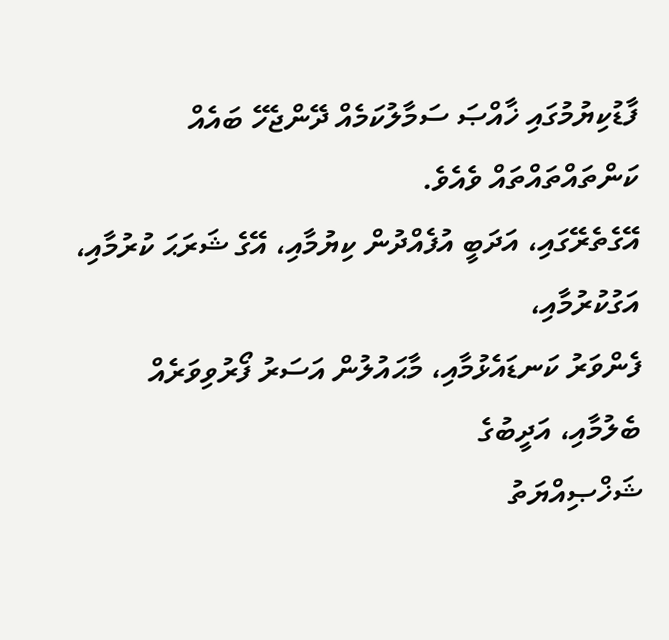ފާޑުކިޔުމުގައި ޚާއްޞަ ސަމާލުކަމެއް ދޭންޖެހޭ ބައެއް ކަންތައްތައްތައް ވެއެވެ.
އޭގެތެރޭގައި، އަދަބީ އުފެއްދުން ކިޔުމާއި، އޭގެ ޝަރަޙަ ކުރުމާއި، އަގުކުރުމާއި،
ފެންވަރު ކަނޑައެޅުމާއި، މާޙައުލުން އަސަރު ފޯރުވިވަރެއް ބެލުމާއި، އަދީބުގެ
ޝަޚްޞިއްޔަތު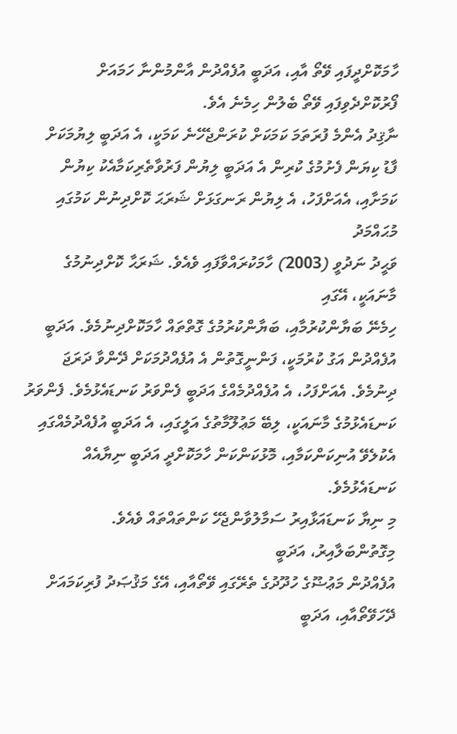ހާމަކޮށްދީފައި ވޭތޯ އާއި، އަދަބީ އުފެއްދުން އާންމުންނާ ހަމައަށް
ފޯރުކޮށްދެވިފައި ވޭތޯ ބެލުން ހިމެނެ އެވެ.
ނާޤިދު އެންމެ ފުރަތަމަ ކަމަކަށް ކުރަންޖެހޭނެ ކަމަކީ، އެ އަދަބީ ލިޔުމަކަށް
ފާޑު ކިޔަން ފެށުމުގެ ކުރިން އެ އަދަބީ ލިޔުން ފަރުވާތެރިކަމާއެކު ކިޔުން
ކަމަށާއި، އެއަށްފަހު، އެ ލިޔުން ރަނގަޅަށް ޝަރަޙަ ކޮށްދިނުން ކަމުގައި މުޙައްމަދު
ވަޙީދު ނަދުވީ (2003) ހާމަކުރައްވާފައި ވެއެވެ. ޝަރަޙާ ކޮށްދިނުމުގެ މާނައަކީ، އޭގައި
ހިމެނޭ ބަޔާންކުރުމާއި، ބަޔާންކުރުމުގެ ގޮތްތައް ހާމަކޮށްދިނުމެވެ. އަދަބީ
އުފެއްދުން އަގު ކުރުމަކީ، ފަންނީގޮތުން އެ އުފެއްދުމަކަށް ދޭންވާ ދަރަޖަ
ދިނުމެވެ. އެއަށްފަހު، އެ އުފެއްދުމެއްގެ އަދަބީ ފެންވަރު ކަނޑައެޅުމެވެ. ފެންވަރު
ކަނޑައެޅުމުގެ މާނައަކީ، ލިބޭ މަޢުލޫމާތުގެ އަލީގައި، އެ އަދަބީ އުފެއްދުމެއްގައި
އެކުލެވޭ އުނިކަންކަމާއި، މޮޅުކަންކަން ހާމަކޮށްދީ އަދަބީ ނިޔާއެއް ކަނޑައެޅުމެވެ.
މި ނިޔާ ކަނޑައަޅާއިރު ސަމާލުވާންޖެހޭ ކަންތައްތައް ވެއެވެ. މިގޮތުންބަލާއިރު، އަދަބީ
އުފެއްދުން މަޢުޟޫގެ ހުދޫދުގެ ތެރޭގައި ވޭތޯއާއި، އޭގެ މަޤުޞަދު ފުރިކަމައަށް
ދޭހަވޭތޯއާއި، އަދަބީ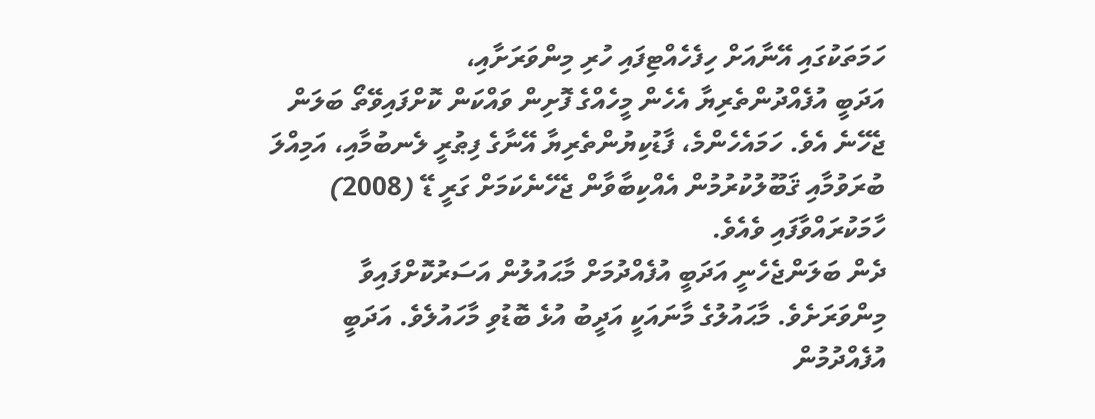ހަމަތަކުގައި އޭނާއަށް ހިފެހެއްޓިފައި ހުރި މިންވަރަށާއި،
އަދަބީ އުފެއްދުންތެރިޔާ އެހެން މީހެއްގެ ފޮށިން ވައްކަން ކޮށްފައިވޭތޯ ބަލަން
ޖެހޭނެ އެވެ. ހަމައެހެންމެ، ފާޑުކިޔުންތެރިޔާ އޭނާގެ ފިޠުރީ ލެނބުމާއި، އަމިއްލަ
ބުރަވުމާއި ޤަބޫލުކުރުމުން އެއްކިބާވާން ޖެހޭނެކަމަށް ގަރީ ޑޭ (2008)
ހާމަކުރައްވާފައި ވެއެވެ.
ދެން ބަލަންޖެހެނީ އަދަބީ އުފެއްދުމަށް މާޙައުލުން އަސަރުކޮށްފައިވާ
މިންވަރަށެވެ. މާޙައުލުގެ މާނައަކީ އަދީބު އުޅެ ބޮޑުވި މާހައުލެވެ. އަދަބީ
އުފެއްދުމުން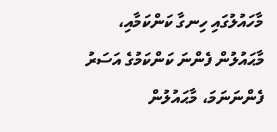މާހައުލުގައި ހިނގާ ކަންކަމާއި، މާޙައުލުން ފެންނަ ކަންކަމުގެ އަސަރު
ފެންނަނަމަ، މާޙައުލުން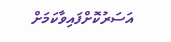އަސަރުކޮށްފައިވާކަމަށް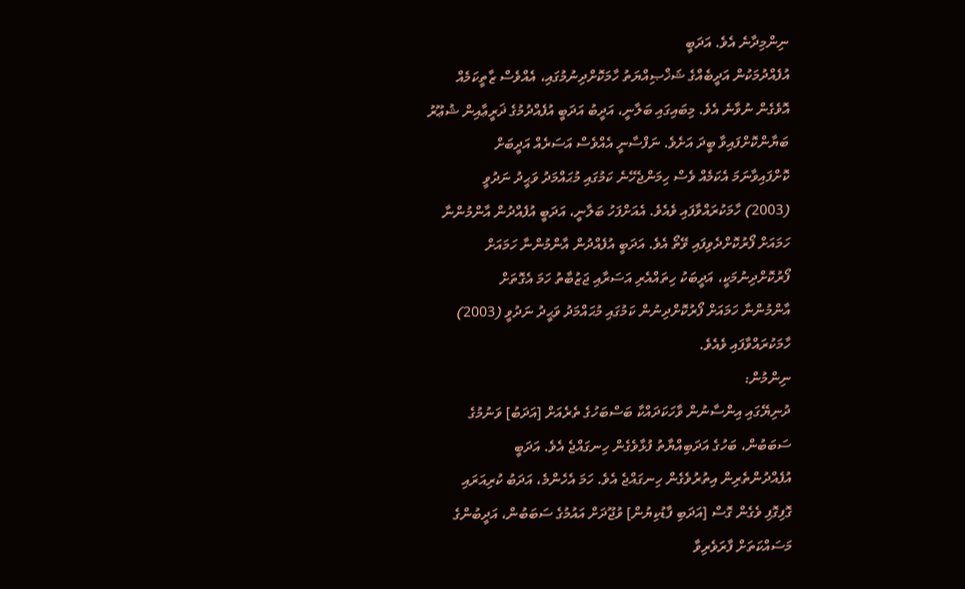ނިންމިދާނެ އެވެ. އަދަބީ
އުފެއްދުމަކުން އަދީބެއްގެ ޝަޚްޞިއްޔަތު ހާމަކޮށްދިނުމުގައި، އެއްވެސް ޒާތީކަމެއް
އޮވެގެން ނުވާނެ އެވެ. މިބައިގައި ބަލާނީ، އަދީބު އަދަބީ އުފެއްދުމުގެ ޛަރީޢާއިން ޝުޢޫރު
ބަޔާންކޮށްފައިވާ ބީދަ އަށެވެ. ނަފްސާނީ އެއްވެސް އަސަރެއް އަދީބަށް
ކޮށްފައިވާނަމަ އެކަމެއް ވެސް ހިމަންޖެހޭނެ ކަމުގައި މުޙައްމަދު ވަޙީދު ނަދުވީ
(2003) ހާމަކުރައްވާފައި ވެއެވެ. އެއަށްފަހު ބަލާނީ، އަދަބީ އުފެއްދުން އާންމުންނާ
ހަމައަށް ފޯރުކޮށްދެވިފައި ވޭތޯ އެވެ. އަދަބީ އުފެއްދުން އާންމުންނާ ހަމައަށް
ފޯރުކޮށްދިނުމަކީ، އަދީބަކު ހިތައްއެރި އަސަރާއި ޖަޒުބާތު ހަމަ އެގޮތަށް
އާންމުންނާ ހަމައަށް ފޯރުކޮށްދިނުން ކަމުގައި މުޙައްމަދު ވަޙީދު ނަދުވީ (2003)
ހާމަކުރައްވާފައި ވެއެވެ.
ނިންމުން:
ދުނިޔޭގައި އިންސާނުން ވާހަކަދައްކާ ބަސްބަހުގެ ތެރެއަށް [އަދަބު] ވަނުމުގެ
ސަބަބުން، ބަހުގެ އަދަބިއްޔާތު ފުޅާވެގެން ހިނގައްޖެ އެވެ. އަދަބީ
އުފެއްދުންތެރިން އިތުރުވެގެން ހިނގައްޖެ އެވެ. ހަމަ އެހެންމެ، އަދަބު ކުރިއަރައި
ގޮފިގޮފި ވެގެން ގޮސް [އަދަބި ފާޑުކިޔުން] ވުޖޫދަށް އައުމުގެ ސަބަބުން، އަދީބުންގެ
މަސައްކަތަށް ފާރަވެރިވާ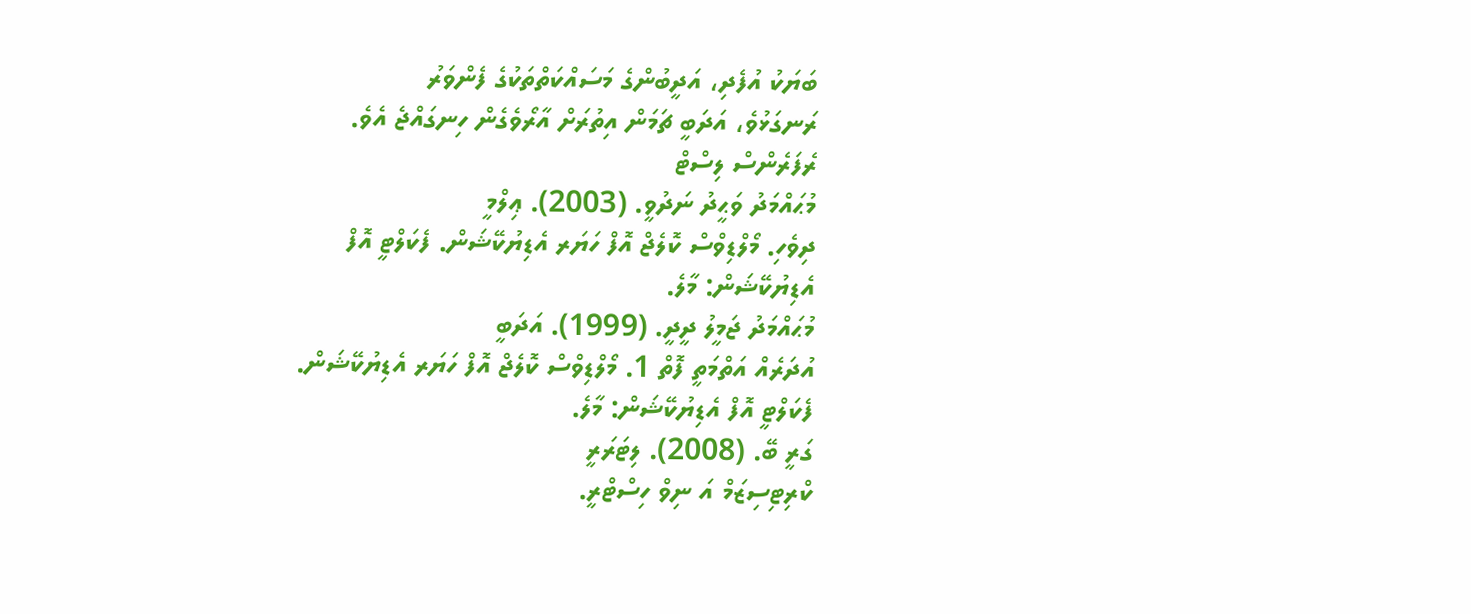ބަޔަކު އުފެދި، އަދީބުންގެ މަސައްކަތްތަކުގެ ފެންވަރު
ރަނގަޅުވެ، އަދަބީ ޗަމަން އިތުރަށް އާރޯވެގެން ހިނގައްޖެ އެވެ.
ރެފަރެންސް ލިސްޓް
މުޙައްމަދު ވަޙީދު ނަދުވީ. (2003). ޢިލްމީ
ދިވެހި. މޯލްޑިވްސް ކޮލެޖް އޮފް ހަޔަރ އެޑިޔުކޭޝަން. ފެކަލްޓީ އޮފް
އެޑިޔުކޭޝަން: މާލެ.
މުޙައްމަދު ޖަމީލު ދީދީ. (1999). އަދަބީ
އުދަރެއް އަތްމަތީ ފޮތް 1. މޯލްޑިވްސް ކޮލެޖް އޮފް ހަޔަރ އެޑިޔުކޭޝަން.
ފެކަލްޓީ އޮފް އެޑިޔުކޭޝަން: މާލެ.
ގަރީ ބޭ. (2008). ލިޓަރަރީ
ކްރިޓިސިޒަމް އަ ނިވް ހިސްޓްރީ.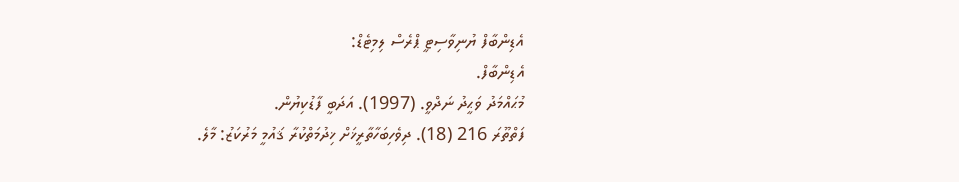އެޑިންބާފް ޔުނިވާސިޓީ ޕްރެސް ލިމިޓެޑް:
އެޑިންބާފް.
މުޙައްމަދު ވަޙީދު ނަދްވީ. (1997). އަދަބީ ފާޑުކިޔުން.
ފަތްތޫރަ 216 (18). ދިވެހިބަހާތާރީޚަށް ޚިދުމަތްކުރާ ޤައުމީ މަރުކަޒު: މާލެ.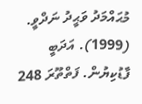މުޙައްމަދު ވަޙީދު ނަދްވީ. (1999). އަދަބީ
ފާޑުކިޔުން. ފަތްތޫރަ 248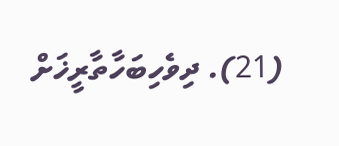(21). ދިވެހިބަހާތާރީޚަށް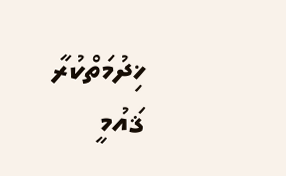ޚިދުމަތްކުރާ ޤައުމީ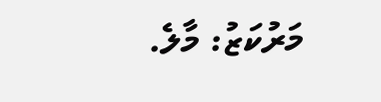މަރުކަޒު: މާލެ.